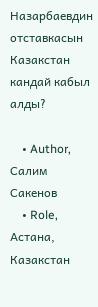Назарбаевдин отставкасын Казакстан кандай кабыл алды?

    • Author, Салим Сакенов
    • Role, Астана, Казакстан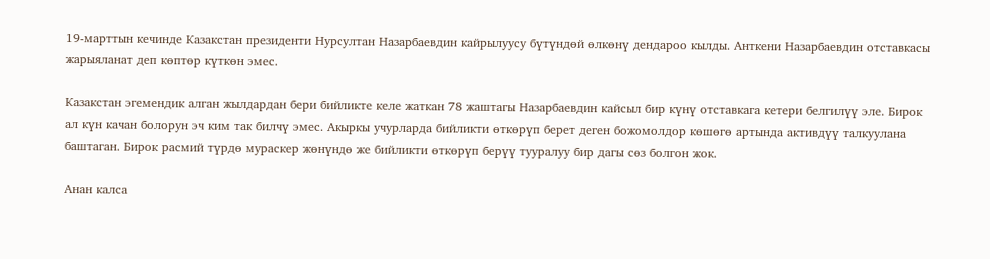19-марттын кечинде Казакстан президенти Нурсултан Назарбаевдин кайрылуусу бүтүндөй өлкөнү дендароо кылды. Анткени Назарбаевдин отставкасы жарыяланат деп көптөр күткөн эмес.

Казакстан эгемендик алган жылдардан бери бийликте келе жаткан 78 жаштагы Назарбаевдин кайсыл бир күнү отставкага кетери белгилүү эле. Бирок ал күн качан болорун эч ким так билчү эмес. Акыркы учурларда бийликти өткөрүп берет деген божомолдор көшөгө артында активдүү талкуулана баштаган. Бирок расмий түрдө мураскер жөнүндө же бийликти өткөрүп берүү тууралуу бир дагы сөз болгон жок.

Анан калса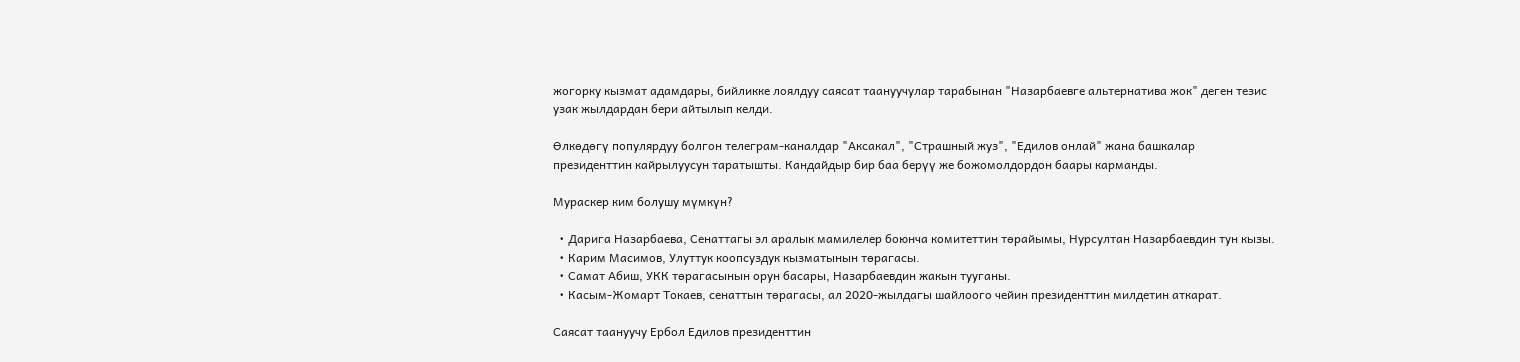жогорку кызмат адамдары, бийликке лоялдуу саясат таануучулар тарабынан "Назарбаевге альтернатива жок" деген тезис узак жылдардан бери айтылып келди.

Өлкөдөгү популярдуу болгон телеграм-каналдар "Аксакал", "Страшный жуз", "Едилов онлай" жана башкалар президенттин кайрылуусун таратышты. Кандайдыр бир баа берүү же божомолдордон баары карманды.

Мураскер ким болушу мүмкүн?

  • Дарига Назарбаева, Сенаттагы эл аралык мамилелер боюнча комитеттин төрайымы, Нурсултан Назарбаевдин тун кызы.
  • Карим Масимов, Улуттук коопсуздук кызматынын төрагасы.
  • Самат Абиш, УКК төрагасынын орун басары, Назарбаевдин жакын тууганы.
  • Касым-Жомарт Токаев, сенаттын төрагасы, ал 2020-жылдагы шайлоого чейин президенттин милдетин аткарат.

Саясат таануучу Ербол Едилов президенттин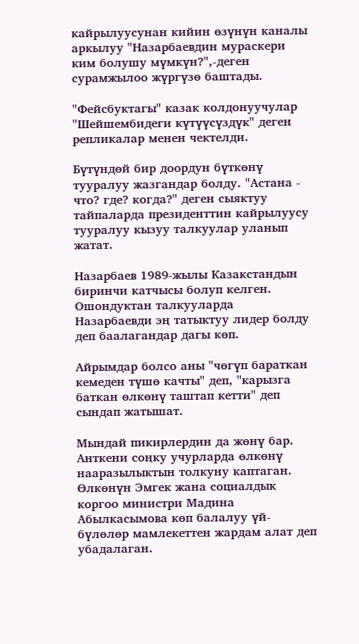кайрылуусунан кийин өзүнүн каналы аркылуу "Назарбаевдин мураскери ким болушу мүмкүн?",-деген сурамжылоо жүргүзө баштады.

"Фейсбуктагы" казак колдонуучулар "Шейшембидеги күтүүсүздүк" деген репликалар менен чектелди.

Бүтүндөй бир доордун бүткөнү тууралуу жазгандар болду. "Астана - что? где? когда?" деген сыяктуу тайпаларда президенттин кайрылуусу тууралуу кызуу талкуулар уланып жатат.

Назарбаев 1989-жылы Казакстандын биринчи катчысы болуп келген. Ошондуктан талкууларда Назарбаевди эң татыктуу лидер болду деп баалагандар дагы көп.

Айрымдар болсо аны "чөгүп бараткан кемеден түшө качты" деп, "карызга баткан өлкөнү таштап кетти" деп сындап жатышат.

Мындай пикирлердин да жөнү бар. Анткени соңку учурларда өлкөнү нааразылыктын толкуну каптаган. Өлкөнүн Эмгек жана социалдык коргоо министри Мадина Абылкасымова көп балалуу үй-бүлөлөр мамлекеттен жардам алат деп убадалаган.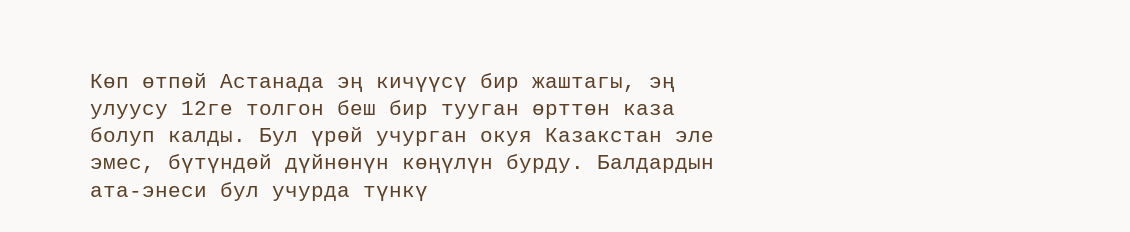Көп өтпөй Астанада эң кичүүсү бир жаштагы, эң улуусу 12ге толгон беш бир тууган өрттөн каза болуп калды. Бул үрөй учурган окуя Казакстан эле эмес, бүтүндөй дүйнөнүн көңүлүн бурду. Балдардын ата-энеси бул учурда түнкү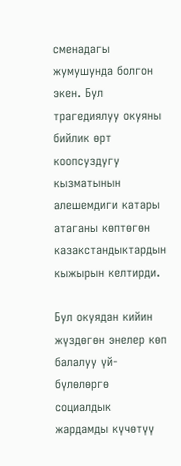сменадагы жумушунда болгон экен. Бул трагедиялуу окуяны бийлик өрт коопсуздугу кызматынын алешемдиги катары атаганы көптөгөн казакстандыктардын кыжырын келтирди.

Бул окуядан кийин жүздөгөн энелер көп балалуу үй-бүлөлөргө социалдык жардамды күчөтүү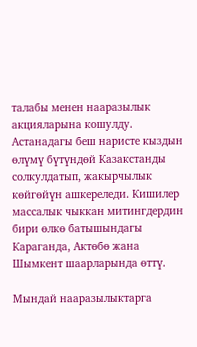талабы менен нааразылык акцияларына кошулду. Астанадагы беш наристе кыздын өлүмү бүтүндөй Казакстанды солкулдатып, жакырчылык көйгөйүн ашкереледи. Кишилер массалык чыккан митингдердин бири өлкө батышындагы Караганда, Актөбө жана Шымкент шаарларында өттү.

Мындай нааразылыктарга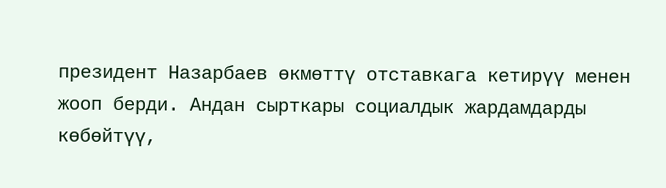президент Назарбаев өкмөттү отставкага кетирүү менен жооп берди. Андан сырткары социалдык жардамдарды көбөйтүү,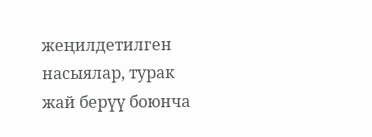жеңилдетилген насыялар, турак жай берүү боюнча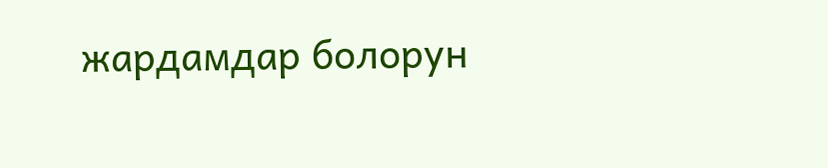жардамдар болорун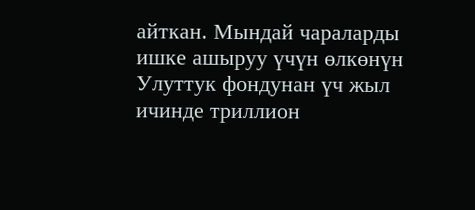айткан. Мындай чараларды ишке ашыруу үчүн өлкөнүн Улуттук фондунан үч жыл ичинде триллион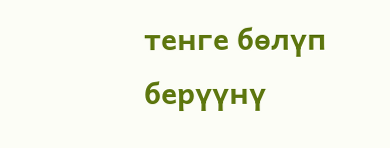тенге бөлүп берүүнү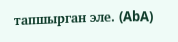тапшырган эле. (AbA)